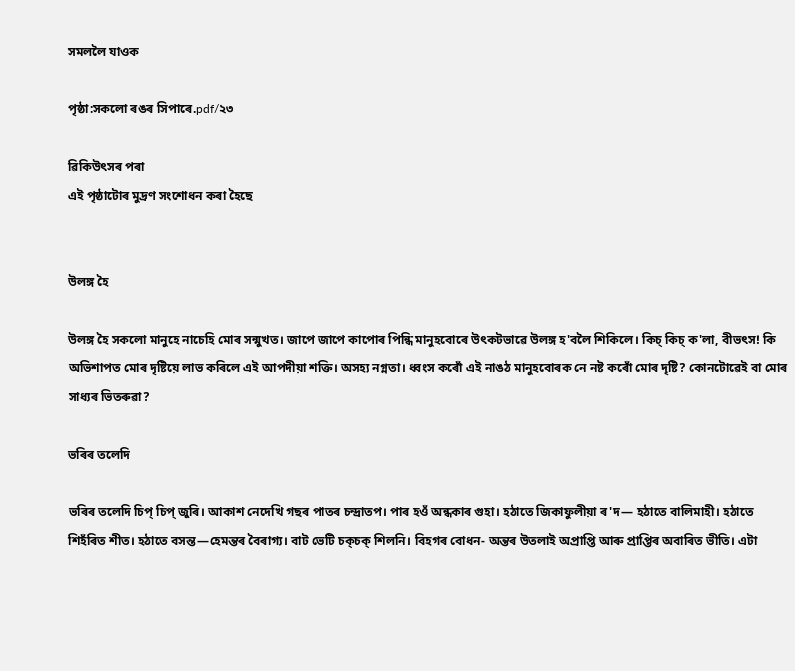সমললৈ যাওক

পৃষ্ঠা:সকলো ৰঙৰ সিপাৰে.pdf/২৩

ৱিকিউৎসৰ পৰা
এই পৃষ্ঠাটোৰ মুদ্ৰণ সংশোধন কৰা হৈছে


উলঙ্গ হৈ

উলঙ্গ হৈ সকলো মানুহে নাচেহি মোৰ সন্মুখত। জাপে জাপে কাপোৰ পিন্ধি মানুহবোৰে উৎকটভাৱে উলঙ্গ হ'বলৈ শিকিলে। কিচ্ কিচ্ ক'লা, বীভৎস! কি অভিশাপত মোৰ দৃষ্টিয়ে লাভ কৰিলে এই আপদীয়া শক্তি। অসহ্য নগ্নতা। ধ্বংস কৰোঁ এই নাঙঠ মানুহবোৰক নে নষ্ট কৰোঁ মোৰ দৃষ্টি? কোনটোৱেই বা মোৰ সাধ্যৰ ভিতৰুৱা?

ভৰিৰ তলেদি

ভৰিৰ তলেদি চিপ্‌ চিপ্‌ জুৰি। আকাশ নেদেখি গছৰ পাতৰ চন্দ্ৰাতপ। পাৰ হওঁ অন্ধকাৰ গুহা। হঠাতে জিকাফুলীয়া ৰ'দ— হঠাতে বালিমাহী। হঠাতে শিহঁৰিত শীত। হঠাতে বসন্ত—হেমন্তৰ বৈৰাগ্য। বাট ভেটি চক্‌চক্ শিলনি। বিহগৰ বোধন- অন্তৰ উতলাই অপ্ৰাপ্তি আৰু প্ৰাপ্তিৰ অবাৰিত ভীতি। এটা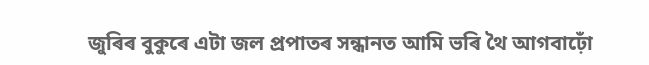জুৰিৰ বুকুৰে এটা জল প্রপাতৰ সন্ধানত আমি ভৰি থৈ আগবাঢ়োঁ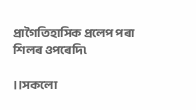প্রাগৈতিহাসিক প্রলেপ পৰা শিলৰ ওপৰেদি৷

।।সকলো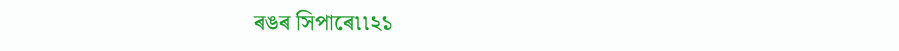ৰঙৰ সিপাৰে৷৷২১